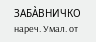ЗАБА̀ВНИЧКО нареч. Умал. от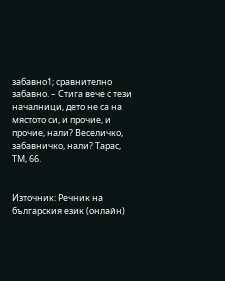забавно1; сравнително забавно. – Стига вече с тези началници, дето не са на мястото си, и прочие, и прочие, нали? Веселичко, забавничко, нали? Тарас, ТМ, 66.


Източник: Речник на българския език (онлайн)